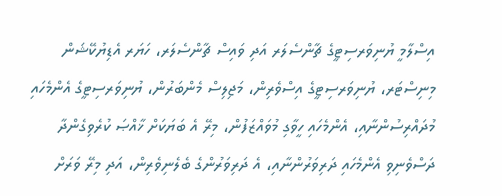އިސްލާމީ ޔުނިވަރސިޓީގެ ޗާންސެލަރ އަދި ވައިސް ޗާންސެލަރ، ހަޔަރ އެޑިޔުކޭޝަން މިނިސްޓަރ، ޔުނިވަރސިޓީގެ އިސްވެރިން، މަޖިލިސް މެންބަރުން، ޔުނިވަރސިޓީގެ އެންމެހައި މުދައްރިސުންނާއި، އެންމެހައި ހީވާގި މުވައްޒަފުން، މިރޭ އެ ބަޔަކަށް ޚާއްޞަ ކުރެވިގެންދާ ދަސްވެނިވި އެންމެހައި ދަރިވަރުންނާއި، އެ ދަރިވަރުންގެ ބެލެނިވެރިން، އަދި މިރޭ ވަރަށް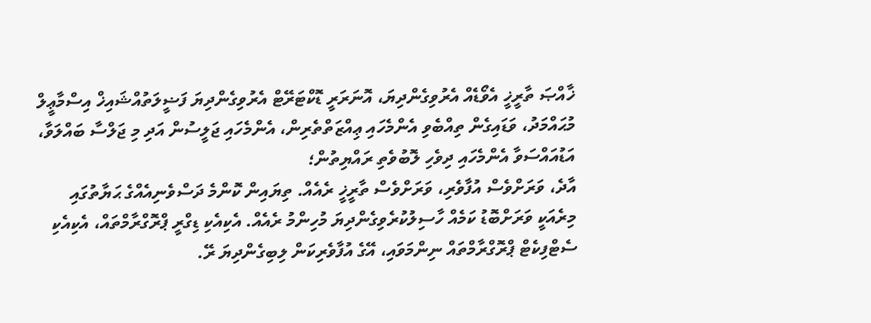ޚާއްޞަ ތާރީޚީ އެވޯޑެއް އެރުވިގެންދިޔަ، އޮނަރަރީ ޑޮކްޓަރޭޓް އެރުވިގެންދިޔަ ފަޟީލަތުއްޝައިޚް އިސްމާޢީލް މުޙައްމަދު، ވަޑައިގެން ތިއްބެވި އެންމެހައި ޢިއްޒަތްތެރިން، އެންމެހައި ޖަލީސުން އަދި މި ޖަލްސާ ބައްލަވާ، އަޑުއައްސަވާ އެންމެހައި ދިވެހި ލޮބުވެތި ރައްޔިތުން؛
އާދެ، ވަރަށްވެސް އުފާވެރި، ވަރަށްވެސް ތާރީޚީ ރެއެއް. ތިޔައިން ކޮންމެ ދަސްވެނިއެއްގެ ޙަޔާތުގައި މިރެއަކީ ވަރަށްބޮޑު ކަމެއް ހާސިލުކުރެވިގެންދިޔަ މުހިންމު ރެއެއް. އެކިއެކި ޑިގްރީ ޕްރޮގްރާމްތައް، އެކިއެކި ސެޓްފިކެޓް ޕްރޮގްރާމްތައް ނިންމަވައި، އޭގެ އުފާވެރިކަން ލިބިގެންދިޔަ ރޭ.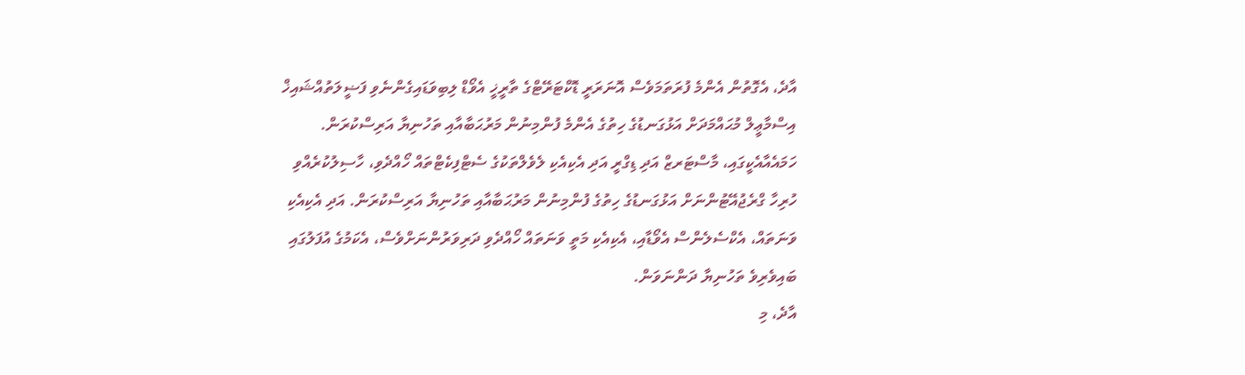އާދެ، އެގޮތުން އެންމެ ފުރަތަމަވެސް އޮނަރަރީ ޑޮކްޓަރޭޓްގެ ތާރީޚީ އެވޯޑް ލިބިވަޑައިގެންނެވި ފަޟީލަތުއްޝައިޚް އިސްމާޢީލް މުޙައްމަދަށް އަޅުގަނޑުގެ ހިތުގެ އެންމެ ފުންމިނުން މަރުޙަބާއާއި ތަހުނިޔާ އަރިސްކުރަން. ހަމައެއާއެކީގައި، މާސްޓަރޒް އަދި ޑިގްރީ އަދި އެކިއެކި ލެވެލްތަކުގެ ސެޓްފިކެޓްތައް ހޯއްދެވި، ހާސިލުކުރެއްވި ހުރިހާ ގްރެޖުއޭޓުންނަށް އަޅުގަނޑުގެ ހިތުގެ ފުންމިނުން މަރުޙަބާއާއި ތަހުނިޔާ އަރިސްކުރަން. އަދި އެކިއެކި ވަނަތައް، އެކްސެލެންސް އެވޯޑާއި، އެކިއެކި މަތީ ވަނަތައް ހޯއްދެވި ދަރިވަރުންނަށްވެސް، އެކަމުގެ އުފަލުގައި ބައިވެރިވެ ތަހުނިޔާ ދަންނަވަން.
އާދެ، މި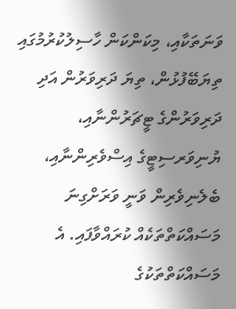ވަނަތަކާއި، މިކަންކަން ހާސިލުކުރުމުގައި ތިޔަބޭފުޅުން، ތިޔަ ދަރިވަރުން އަދި ދަރިވަރުންގެ ޓީޗަރުންނާއި، ޔުނިވަރސިޓީގެ އިސްވެރިންނާއި، ބެލެނިވެރިން ވަނީ ވަރަށްގިނަ މަސައްކަތްތަކެއް ކުރައްވާފައި. އެ މަސައްކަތްތަކުގެ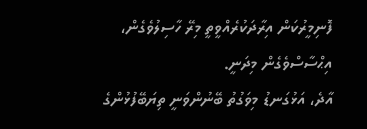ފޮނިމީރުކަން އިރާދަކުރެއްވީތީ މިރޭ ހާސިލުވެގެން، އިޙްސާސްވެގެން މިދަނީ.
އާދެ، އަޅުގަނޑު މިވަގުތު ބޭނުންވަނީ ތިޔަބޭފުޅުންގެ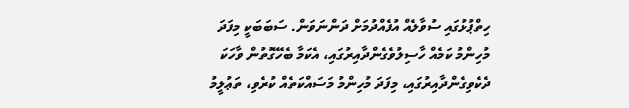ހިތްޕުޅުގައި ސުވާލެއް އުފެއްދުމަށް ދަންނަވަން. ސަބަބަކީ މިފަދަ މުހިންމު ކަމެއް ހާސިލުވެގެންދާއިރުގައި، އެކަމާ ބެހޭގޮތުން ވާހަކަ ދެކެވިގެންދާއިރުގައި، މިފަދަ މުހިންމު މަސައްކަތެއް ކުރެވި، ތަޢުލީމު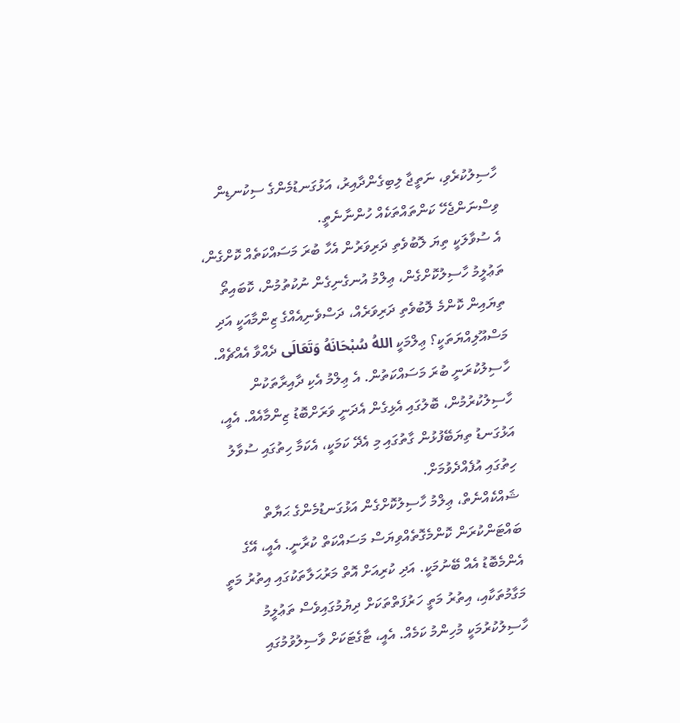ހާސިލުކުރެވި، ނަތީޖާ ލިބިގެންދާއިރު، އަޅުގަނޑުމެންގެ ސިކުނޑިން ވިސްނަންޖެހޭ ކަންތައްތަކެއް ހުންނާނެތީ.
އެ ސުވާލަކީ ތިޔަ ލޮބުވެތި ދަރިވަރުން އެހާ ބުރަ މަސައްކަތެއް ކޮށްގެން، ތަޢުލީމު ހާސިލުކޮށްގެން، ޢިލްމު އުނގެނިގެން ނުކުތުމުން، ކޮބައިތޯ ތިޔައިން ކޮންމެ ލޮބުވެތި ދަރިވަރެއް، ދަސްވެނިއެއްގެ ޒިންމާއަކީ އަދި މަސްއޫލިއްޔަތަކީ؟ ޢިލްމަކީ اللهُ سُبْحَانَهُ وَتَعَالَى ދެއްވާ އެއްޗެއް. ހާސިލުކުރަނީ ބުރަ މަސައްކަތުން. އެ ޢިލްމު އެކި ދާއިރާތަކުން ހާސިލުކުރުމުން، ބޮލުގައި އެޅިގެން އެދަނީ ވަރަށްބޮޑު ޒިންމާއެއް. އެއީ، އަޅުގަނޑު ތިޔަބޭފުޅުން ގާތުގައި މި އެދޭ ކަމަކީ، އެކަމާ ހިތުގައި ސުވާލު ހިތުގައި އުފެއްދެވުމަށް.
ޝައްކެއްނެތް، ޢިލްމު ހާސިލުކޮށްގެން އަޅުގަނޑުމެންގެ ޙަޔާތް ބައްޓަންކުރަން ކޮންމެގޮތެއްވިޔަސް މަސައްކަތް ކުރާނީ. އެއީ، އޭގެ އެންމެބޮޑު އެއް ބޭނުމަކީ. އަދި ކުރިއަށް އޮތް މަރުޙަލާތަކުގައި އިތުރު މަތީ މަގާމުތަކާއި، އިތުރު މަތީ ހަރުފަތްތަކަށް ދިޔުމުގައިވެސް ތަޢުލީމު ހާސިލުކުރުމަކީ މުހިންމު ކަމެއް. އެއީ، ޓާގެޓަކަށް ވާސިލުވުމުގައި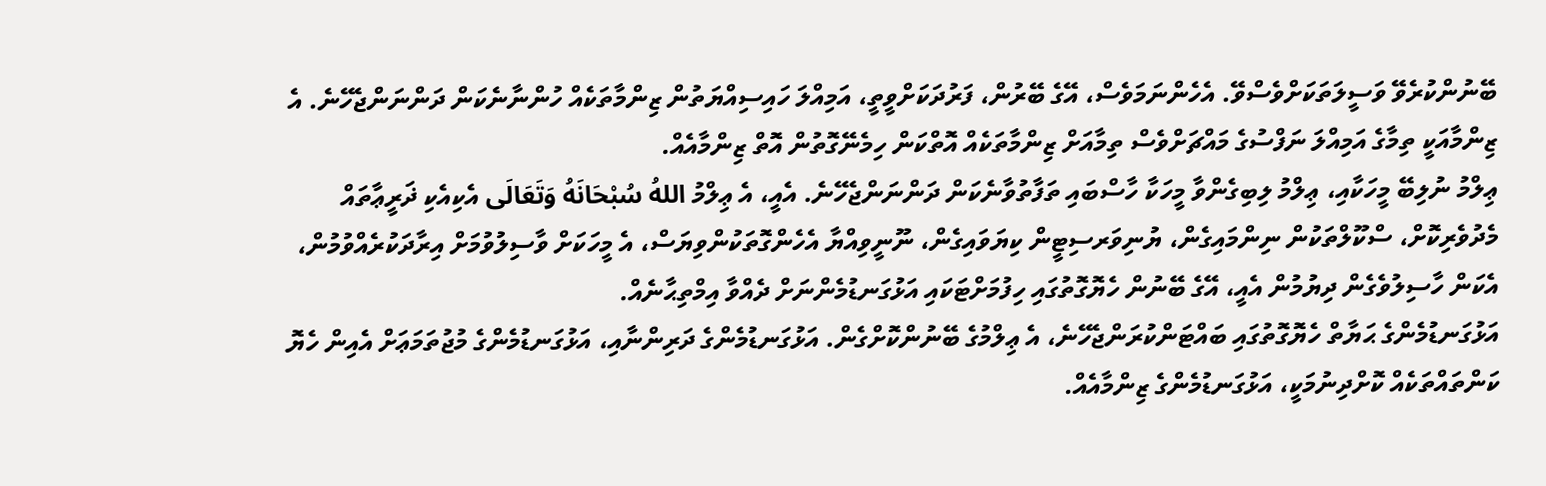ބޭނުންކުރެވޭ ވަސީލަތަކަށްވެސްވޭ. އެހެންނަމަވެސް، އޭގެ ބޭރުން، ފަރުދަކަށްވީތީ، އަމިއްލަ ހައިސިއްޔަތުން ޒިންމާތަކެއް ހުންނާނެކަން ދަންނަންޖެހޭނެ. އެ ޒިންމާއަކީ ތިމާގެ އަމިއްލަ ނަފްސުގެ މައްޗަށްވެސް ތިމާއަށް ޒިންމާތަކެއް އޮތްކަން ހިމެނޭގޮތުން އޮތް ޒިންމާއެއް.
ޢިލްމު ނުލިބޭ މީހަކާއި، ޢިލްމު ލިބިގެންވާ މީހަކާ ހާސްބައި ތަފާތުވާނެކަން ދަންނަންޖެހޭނެ. އެއީ، އެ ޢިލްމު اللهُ سُبْحَانَهُ وَتَعَالَى އެކިއެކި ޛަރީޢާތައް މެދުވެރިކޮށް، ސްކޫލްތަކުން ނިންމައިގެން، ޔުނިވަރސިޓީން ކިޔަވައިގެން، ނޫނީވިއްޔާ އެހެންގޮތަކުންވިޔަސް، އެ މީހަކަށް ވާސިލުވުމަށް އިރާދަކުރެއްވުމުން، އެކަން ހާސިލުވެގެން ދިޔުމުން އެއީ، އޭގެ ބޭނުން ހެޔޮގޮތުގައި ހިފުމަށްޓަކައި އަޅުގަނޑުމެންނަށް ދެއްވާ އިމްތިޙާނެއް.
އަޅުގަނޑުމެންގެ ޙަޔާތް ހެޔޮގޮތުގައި ބައްޓަންކުރަންޖެހޭނެ، އެ ޢިލްމުގެ ބޭނުންކޮށްގެން. އަޅުގަނޑުމެންގެ ދަރިންނާއި، އަޅުގަނޑުމެންގެ މުޖުތަމަޢަށް އެއިން ހެޔޮ ކަންތައްތަކެއް ކޮށްދިނުމަކީ، އަޅުގަނޑުމެންގެ ޒިންމާއެއް.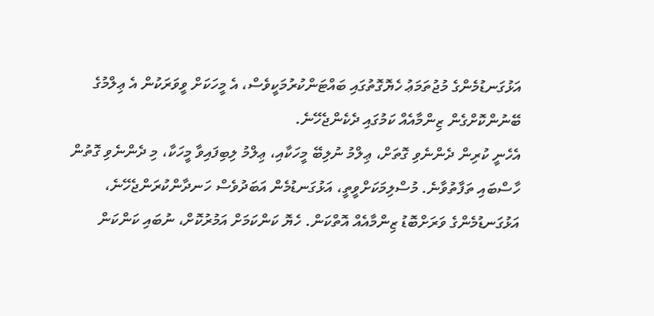އަޅުގަނޑުމެންގެ މުޖުތަމަޢު ހެޔޮގޮތުގައި ބައްޓަންކުރުމަކީވެސް، އެ މީހަކަށް ވީވަރަކުން އެ ޢިލްމުގެ ބޭނުންކޮށްގެން ޒިންމާއެއް ކަމުގައި ދެކެންޖެހޭނެ.
އެހެނީ ކުރިން ދެންނެވި ގޮތަށް، ޢިލްމު ނުލިބޭ މީހަކާއި، ޢިލްމު ލިބިފައިވާ މީހަކާ، މި ދެންނެވި ގޮތުން ހާސްބައި ތަފާތުވާނެ. މުސްލިމަކަށްވީތީ، އަޅުގަނޑުމެން އަބަދުވެސް ހަނދާންކުރަންޖެހޭނެ، އަޅުގަނޑުމެންގެ ވަރަށްބޮޑު ޒިންމާއެއް އޮތްކަން. ހެޔޮ ކަންކަމަށް އަމުރުކޮށް، ނުބައި ކަންކަން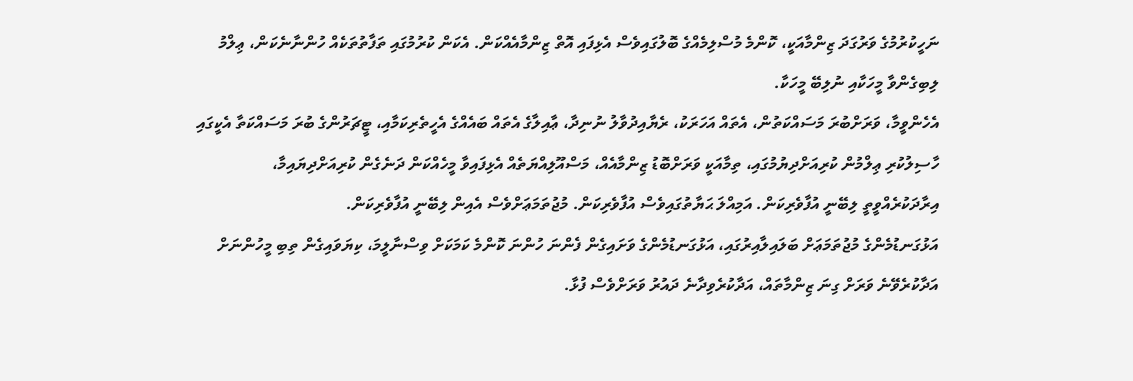ނަހީކުރުމުގެ ވަރުގަދަ ޒިންމާއަކީ، ކޮންމެ މުސްލިމެއްގެ ބޮލުގައިވެސް އެޅިފައި އޮތް ޒިންމާއެއްކަން. އެކަން ކުރުމުގައި ތަފާތުތަކެއް ހުންނާނެކަން، ޢިލްމު ލިބިގެންވާ މީހަކާއި ނުލިބޭ މީހަކާ.
އެހެންވީމާ، ވަރަށްބުރަ މަސައްކަތުން، އެތައް އަހަރަކު، ރެޔާއިދުވާލު ނުނިދާ، ޢާއިލާގެ އެތައް ބައެއްގެ އެހީތެރިކަމާއި، ޓީޗަރުންގެ ބުރަ މަސައްކަތާ އެކީގައި ހާސިލުކުރި ޢިލްމުން ކުރިއަށްދިޔުމުގައި، ތިމާއަކީ ވަރަށްބޮޑު ޒިންމާއެއް، މަސްއޫލިއްޔަތެއް އެޅިފައިވާ މީހެއްކަން ދަނެގެން ކުރިއަށްދިޔައިމާ، އިރާދަކުރެއްވީތީ ލިބޭނީ އުފާވެރިކަން. އަމިއްލަ ޙަޔާތުގައިވެސް އުފާވެރިކަން. މުޖުތަމަޢަށްވެސް އެއިން ލިބޭނީ އުފާވެރިކަން.
އަޅުގަނޑުމެންގެ މުޖުތަމަޢަށް ބަލައިލާއިރުގައި، އަޅުގަނޑުމެންގެ ވަށައިގެން ފެންނަ ހުންނަ ކޮންމެ ކަމަކަށް ވިސްނާލީމަ، ކިޔަވައިގެން ތިބި މީހުންނަށް އަދާކުރެވޭނެ ވަރަށް ގިނަ ޒިންމާތައް، އަދާކުރެވިދާނެ ދައުރު ވަރަށްވެސް ފުޅާ.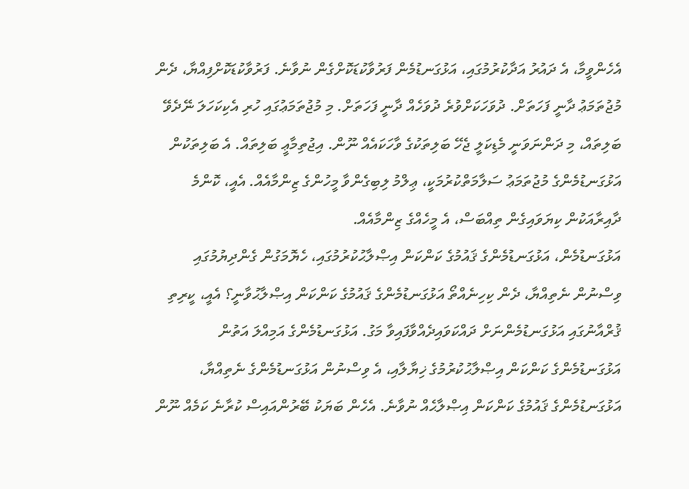އެހެންވީމާ، އެ ދައުރު އަދާކުރުމުގައި، އަޅުގަނޑުމެން ފަރުވާކުޑަކޮށްގެން ނުވާނެ. ފަރުވާކުޑަކޮށްފިއްޔާ، ދެން މުޖުތަމަޢު ދާނީ ފަހަތަށް. ދުވަހަކަށްވުރެ ދުވަހެއް ދާނީ ފަހަތަށް. މި މުޖުތަމަޢުގައި ހުރި އެކިކަހަލަ ނޭދެވޭ ބަލިތައް، މި ދަންނަވަނީ މެޑިކަލީ ޖެހޭ ބަލިތަކުގެ ވާހަކައެއް ނޫން. އިޖުތިމާޢީ ބަލިތައް. އެ ބަލިތަކުން އަޅުގަނޑުމެންގެ މުޖުތަމަޢު ސަލާމަތްކުރުމަކީ، ޢިލްމު ލިބިގެންވާ މީހުންގެ ޒިންމާއެއް. އެއީ، ކޮންމެ ދާއިރާއަކުން ކިޔަވައިގެން ތިއްބަސް، އެ މީހެއްގެ ޒިންމާއެއް.
އަޅުގަނޑުމެން، އަޅުގަނޑުމެންގެ ޤައުމުގެ ކަންކަން އިޞްލާޙުކުރުމުގައި، ހެޔޮމަގުން ގެންދިޔުމުގައި ވިސްނުން ނެތިއްޔާ، ދެން ކިހިނެއްތޯ އަޅުގަނޑުމެންގެ ޤައުމުގެ ކަންކަން އިޞްލާޙުވާނީ؟ އެއީ، ކީރިތި ޤުރްއާނުގައި އަޅުގަނޑުމެންނަށް ދައްކަވައިދެއްވާފައިވާ މަގު. އަޅުގަނޑުމެންގެ އަމިއްލަ އަތުން އަޅުގަނޑުމެންގެ ކަންކަން އިޞްލާޙުކުރުމުގެ ޚިޔާލާއި، އެ ވިސްނުން އަޅުގަނޑުމެންގެ ނެތިއްޔާ، އަޅުގަނޑުމެންގެ ޤައުމުގެ ކަންކަން އިޞްލާޙެއް ނުވާނެ. އެހެން ބަޔަކު ބޭރުންއައިސް ކުރާނެ ކަމެއް ނޫން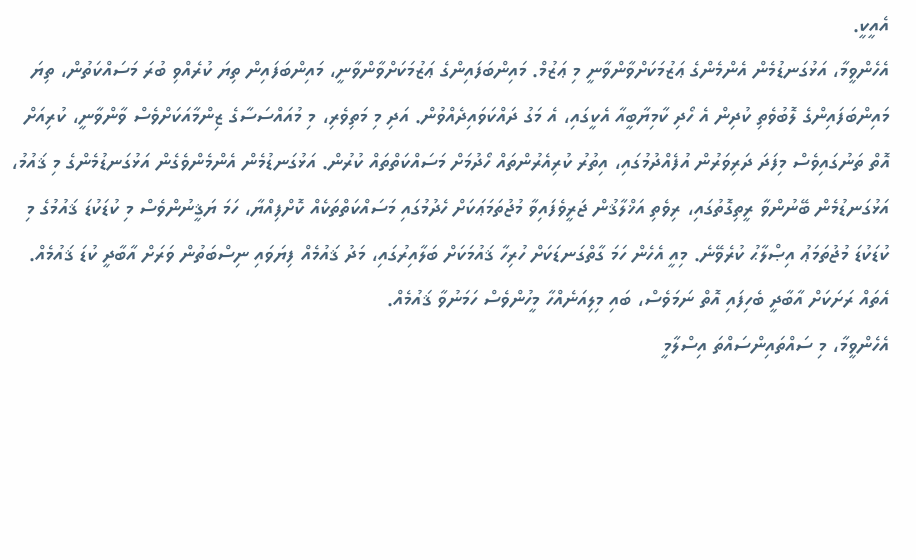އެއީކީ.
އެހެންވީމާ، އަޅުގަނޑުމެން އެންމެންގެ ޢަޒުމަކަށްވާންވާނީ މި ޢަޒުމް. މައިންބަފައިންގެ ޢަޒުމަކަށްވާންވާނީ، މައިންބަފައިން ތިޔަ ކުރެއްވި ބުރަ މަސައްކަތުން، ތިޔަ މައިންބަފައިންގެ ލޮބުވެތި ކުދިން އެ ހޯދި ކާމިޔާބީއާ އެކީގައި، އެ މަގު ދައްކަވައިދެއްވުން. އަދި މި މަތިވެރި، މި މުއައްސަސާގެ ޒިންމާއަކަށްވެސް ވާންވާނީ، ކުރިއަށް އޮތް ތަނުގައިވެސް މިފަދަ ދަރިވަރުން އުފެއްދުމުގައި، އިތުރު ކުރިއެރުންތައް ހޯދުމަށް މަސައްކަތްތައް ކުރުން. އަޅުގަނޑުމެން އެންމެންވެގެން އަޅުގަނޑުމެންގެ މި ޤައުމު، އަޅުގަނޑުމެން ބޭނުންވާ ރީތިގޮތުގައި، ރިވެތި އަޚްލާޤުން ޖަރީވެފައިވާ މުޖުތަމަޢަކަށް ހެދުމުގައި މަސައްކަތްތަކެއް ކޮށްފިއްޔާ، ހަމަ ޔަޤީނުންވެސް މި ކުޑަކުޑަ ޤައުމުގެ މި ކުޑަކުޑަ މުޖުތަމަޢު އިޞްލާޙު ކުރެވޭނެ. މިއީ އެހެން ހަމަ ގާތްގަނޑަކަށް ހުރިހާ ޤައުމަކަށް ބަލާއިރުގައި، މަދު ޤައުމެއް ފިޔަވައި ނިސްބަތުން ވަރަށް އާބާދީ ކުޑަ ޤައުމެއް. އެތައް ރަށަކަށް އާބާދީ ބެހިފައި އޮތް ނަމަވެސް، ބައި މިލިއަނެއްހާ މީހުންވެސް ހަމަނުވާ ޤައުމެއް.
އެހެންވީމާ، މި ސައްތައިންސައްތަ އިސްލާމީ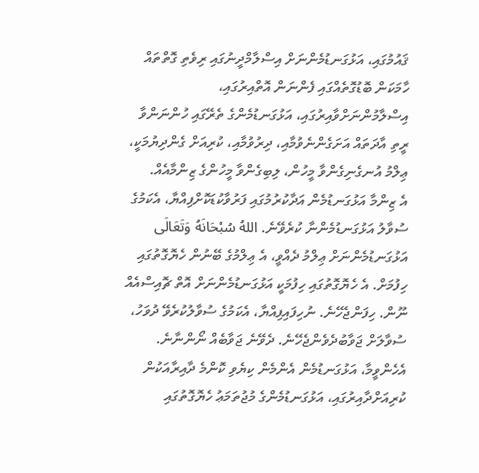ޤައުމުގައި، އަޅުގަނޑުމެންނަށް އިސްލާމްދީނުގައި ރިވެތި ގޮތްތައް ހާމަކަން ބޮޑުގޮތެއްގައި ފެންނަން އޮތްއިރުގައި، އިސްލާމުންނަށްވާއިރުގައި، އަޅުގަނޑުމެންގެ ތެރޭގައި ހުންނަންވާ ރީތި އާދަތައް އަށަގެންނެވުމާއި، ދިރުވުމާއި، ކުރިއަށް ގެންދިޔުމަކީ، ޢިލްމު އުނގެނިގެންވާ މީހުން، ލިބިގެންވާ މީހުންގެ ޒިންމާއެއް.
އެ ޒިންމާ އަޅުގަނޑުމެން އަދާކުރުމުގައި ފަރުވާކުޑަކޮށްފިއްޔާ، އެކަމުގެ ސުވާލު އަޅުގަނޑުމެންނާ ކުރެވޭނެ. اللهُ سُبْحَانَهُ وَتَعَالَى އަޅުގަނޑުމެންނަށް ޢިލްމު ދެއްވީ، އެ ޢިލްމުގެ ބޭނުން ހެޔޮގޮތުގައި ހިފުމަށް. އެ ހެޔޮގޮތުގައި ހިފުމަކީ އަޅުގަނޑުމެންނަށް އޮތް ޗޮއިސްއެއް ނޫން. ހިފަންޖެހޭނެ. ނުހިފައިފިއްޔާ، އެކަމުގެ ސުވާލުކުރެވޭ ދުވަހު، ސުވާލަށް ޖަވާބުދެވެންޖެހޭނެ. ދެވޭނެ ޖަވާބެއް ނޯންނާނެ.
އެހެންވީމާ، އަޅުގަނޑުމެން އެންމެން ކިޔެވި ކޮންމެ ދާއިރާއަކުން ކުރިއަށްދާއިރުގައި، އަޅުގަނޑުމެންގެ މުޖުތަމަޢު ހެޔޮގޮތުގައި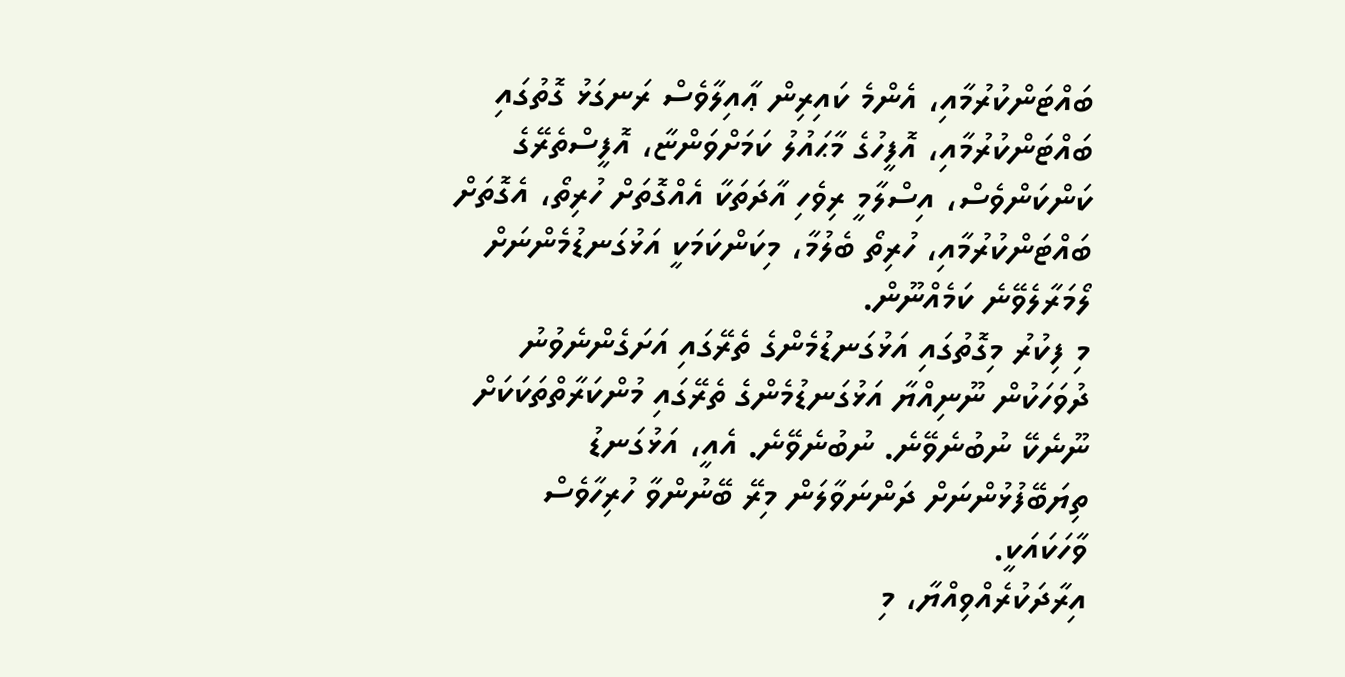ބައްޓަންކުރުމާއި، އެންމެ ކައިރިން ޢާއިލާވެސް ރަނގަޅު ގޮތުގައި ބައްޓަންކުރުމާއި، އޮފީހުގެ މާޙައުލު ކަމަށްވަންޏާ، އޮފީސްތެރޭގެ ކަންކަންވެސް، އިސްލާމީ ރިވެހި އާދަތަކާ އެއްގޮތަށް ހުރިތޯ، އެގޮތަށް ބައްޓަންކުރުމާއި، ހުރިތޯ ބެލުމާ، މިކަންކަމަކީ އަޅުގަނޑުމެންނަށް ލޯމަރާލެވޭނެ ކަމެއްނޫން.
މި ފިކުރު މިގޮތުގައި އަޅުގަނޑުމެންގެ ތެރޭގައި އަށަގެންނެވުނު ދުވަހަކުން ނޫނިއްޔާ އަޅުގަނޑުމެންގެ ތެރޭގައި މުންކަރާތްތަކަކަށް ނޫނެކޭ ނުބުނެވޭނެ. ނުބުނެވޭނެ. އެއީ، އަޅުގަނޑު ތިޔަބޭފުޅުންނަށް ދަންނަވާލަން މިރޭ ބޭނުންވާ ހުރިހާވެސް ވާހަކައަކީ.
އިރާދަކުރެއްވިއްޔާ، މި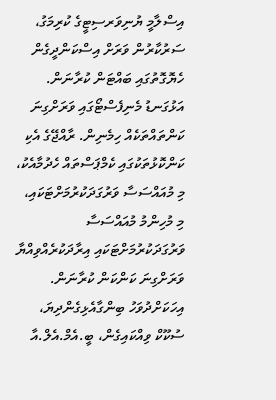އިސްލާމީ ޔުނިވަރސިޓީގެ ކުރިމަގު، ސަރުކާރުން ވަރަށް އިސްކަންދީގެން ހެޔޮގޮތުގައި ބައްޓަން ކުރާނަން.
އަޅުގަނޑު މެނިފެސްޓޯގައި ވަރަށްގިނަ ކަންތައްތަކެއް ހިމެނިން. ރާއްޖޭގެ އެކި ކަންކޮޅުތަކުގައި ކެމްޕަސްތައް ހެދުމާއެކު، މި މުއައްސަސާ ވަރުގަދަކުރުމަށްޓަކައި، މި މުހިންމު މުއައްސަސާ ވަރުގަދަކުރުމަށްޓަކައި އިރާދަކުރެއްވިއްޔާ ވަރަށްގިނަ ކަންކަން ކުރާނަން.
އިހަކަށްދުވަހު ބިންގާއެޅިގެންދިޔަ، ސުކޫކް ވިއްކައިގެން، ބީ.އެމް.އެލް.އާ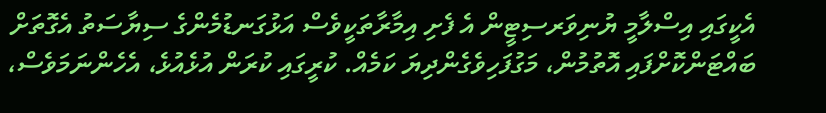އެކީގައި އިސްލާމީ ޔުނިވަރސިޓީން އެ ފެށި އިމާރާތަކީވެސް އަޅުގަނޑުމެންގެ ސިޔާސަތު އެގޮތަށް ބައްޓަންކޮށްފައި އޮތުމުން، މަގުފަހިވެގެންދިޔަ ކަމެއް. ކުރީގައި ކުރަން އުޅެއުޅެ، އެހެންނަމަވެސް،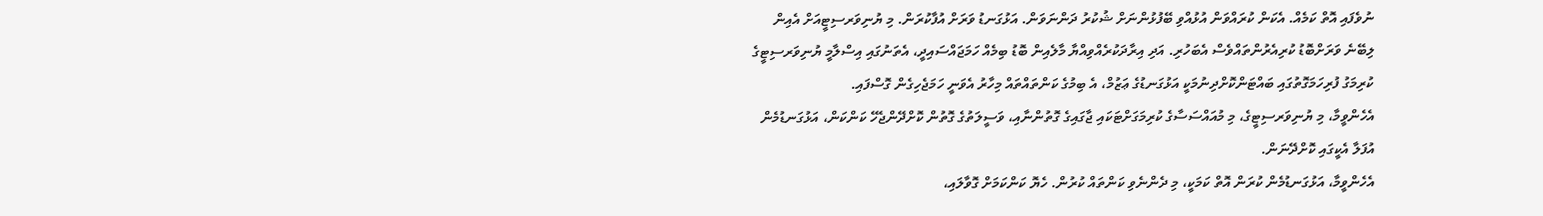ނުވެފައި އޮތް ކަމެއް. އެކަން ކުރައްވަން އުޅުއްވި ބޭފުޅުންނަށް ޝުކުރު ދަންނަވަން. އަޅުގަނޑު ވަރަށް އުފާކުރަން. މި ޔުނިވަރސިޓީއަށް އެއިން ލިބޭނެ ވަރަށްބޮޑު ކުރިއެރުންތައްވެސް އެބަހުރި. އަދި އިރާދަކުރެއްވިއްޔާ މާލެއިން ބޮޑު ބިމެއް ހަމަޖައްސައިދީ، އެތަނުގައި އިސްލާމީ ޔުނިވަރސިޓީގެ ކުރިމަގު ފުރިހަމަގޮތުގައި ބައްޓަންކޮށްދިނުމަކީ އަޅުގަނޑުގެ ޢަޒުމް، އެ ބިމުގެ ކަންތައްތައް މިހާރު އެވަނީ ހަމަޖެހިގެން ގޮސްފައި.
އެހެންވީމާ، މި ޔުނިވަރސިޓީގެ، މި މުއައްސަސާގެ ކުރިމަގަށްޓަކައި ޖާގައިގެ ގޮތުންނާއި، ވަސީލަތުގެ ގޮތުން ކޮށްދޭންޖެހޭ ކަންކަން، އަޅުގަނޑުމެން އުފަލާ އެކީގައި ކޮށްދޭނަން.
އެހެންވީމާ، އަޅުގަނޑުމެން ކުރަން އޮތް ކަމަކީ، މި ދެންނެވި ކަންތައް ކުރުން. ހެޔޮ ކަންކަމަށް ގޮވާލައި،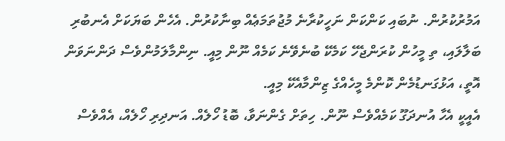އަމުރުކުރުން. ނުބައި ކަންކަން ނަހީކުރާނެ މުޖުތަމަޢެއް ބިނާކުރުން. އެހެން ބަޔަކަށް އެނބުރި ބަލާލައި، ތި މީހުން ކުރަންޖެހޭ ކަމެކޭ ބުނެވޭނެ ކަމެއް ނޫން މިއީ. ނިންމާލަމުންވެސް ދަންނަވަން އޮތީ، އަޅުގަނޑުމެން ކޮންމެ މީހެއްގެ ޒިންމާއެކޭ މިއީ.
އެއީކީ އެހާ އުނދަގޫ ކަމެއްވެސް ނޫން. ހިތަށް ގެންނަވާ، ބޮޑު ހޯލެއް. އަނދިރި ހޯލެއް، އެއްވެސް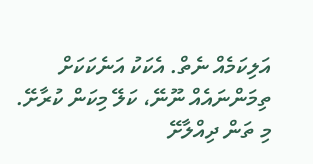އަލިކަމެއް ނެތް. އެކަކު އަނެކަކަށް ތިމަންނައެއް ނޫނޭ، ކަލޭ މިކަން ކުރާށޭ. މި ތަން ދިއްލާށޭ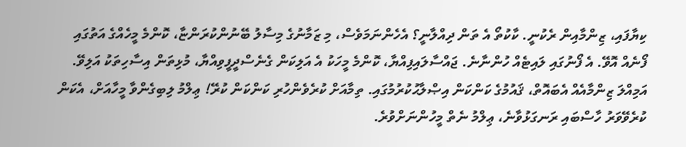ކިޔާފައި، ޒިންމާއިން ރެކުނީ. ކާކުތޯ އެ ތަން ދިއްލާނީ؟ އެހެންނަމަވެސް، މި ޒަމާނުގެ މިސާލު ބޭނުންކުރަންޏާ، ކޮންމެ މީހެއްގެ އަތުގައި ފޯނެއް އޮވޭ. އެ ފޯނުގައި ލައިޓެއް ހުންނާނެ. ޖައްސާލައިފިއްޔާ، ކޮންމެ މީހަކު އެ އަލިކަން ގެނެސްދީފީވިއްޔާ، މުޅިތަން އިސާހިތަކު އަލިވޭ.
އަމިއްލަ ޒިންމާއެއް އެބައޮތް، ޤައުމުގެ ކަންކަން އިޞްލާޙުކުރުމުގައި. ތިމާއަށް ކުރެވެންހުރި ކަންކަން ކުރޭ! ޢިލްމު ލިބިގެންވާ މީހާއަށް، އެކަން ކުރެވޭވަރު ހާސްބައި ރަނގަޅުވާނެ، ޢިލްމު ނެތް މީހުންނަށްވުރެ.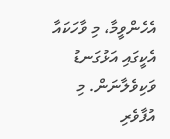އެހެންވީމާ، މި ވާހަކައާ އެކީގައި އަޅުގަނޑު ވަކިވެލާނަން. މި އުފާވެރި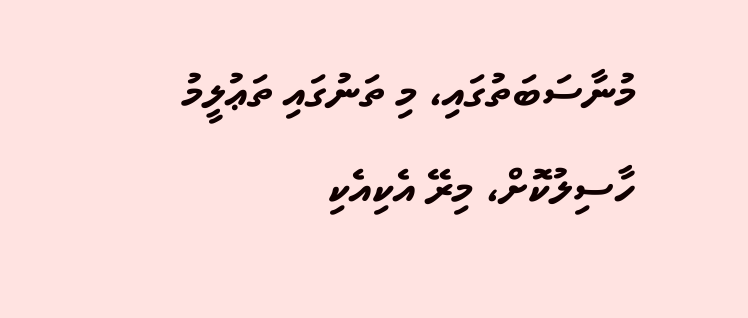މުނާސަބަތުގައި، މި ތަނުގައި ތަޢުލީމު ހާސިލުކޮށް، މިރޭ އެކިއެކި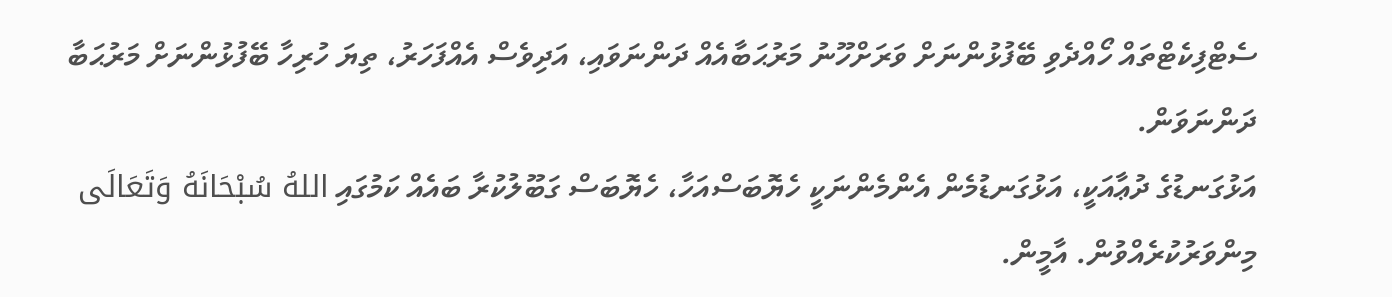ސެޓްފިކެޓްތައް ހޯއްދެވި ބޭފުޅުންނަށް ވަރަށްހޫނު މަރުޙަބާއެއް ދަންނަވައި، އަދިވެސް އެއްފަހަރު، ތިޔަ ހުރިހާ ބޭފުޅުންނަށް މަރުޙަބާ ދަންނަވަން.
އަޅުގަނޑުގެ ދުޢާއަކީ، އަޅުގަނޑުމެން އެންމެންނަކީ ހެޔޮބަސްއަހާ، ހެޔޮބަސް ގަބޫލުކުރާ ބައެއް ކަމުގައި اللهُ سُبْحَانَهُ وَتَعَالَى މިންވަރުކުރެއްވުން. އާމީން.